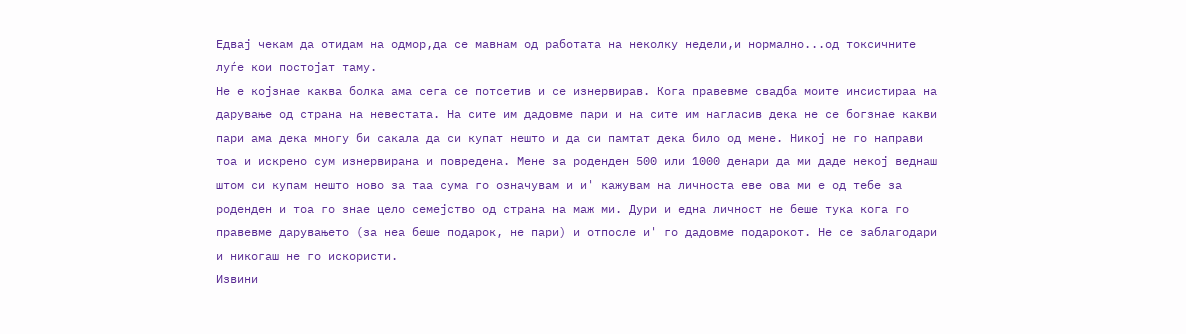Едвај чекам да отидам на одмор,да се мавнам од работата на неколку недели,и нормално...од токсичните луѓе кои постојат таму.
Не е којзнае каква болка ама сега се потсетив и се изнервирав. Кога правевме свадба моите инсистираа на дарување од страна на невестата. На сите им дадовме пари и на сите им нагласив дека не се богзнае какви пари ама дека многу би сакала да си купат нешто и да си памтат дека било од мене. Никој не го направи тоа и искрено сум изнервирана и повредена. Мене за роденден 500 или 1000 денари да ми даде некој веднаш штом си купам нешто ново за таа сума го означувам и и' кажувам на личноста еве ова ми е од тебе за роденден и тоа го знае цело семејство од страна на маж ми. Дури и една личност не беше тука кога го правевме дарувањето (за неа беше подарок, не пари) и отпосле и' го дадовме подарокот. Не се заблагодари и никогаш не го искористи.
Извини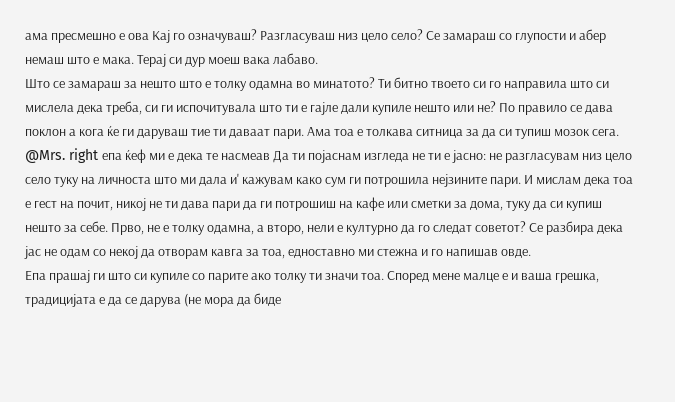ама пресмешно е ова Кај го означуваш? Разгласуваш низ цело село? Се замараш со глупости и абер немаш што е мака. Терај си дур моеш вака лабаво.
Што се замараш за нешто што е толку одамна во минатото? Ти битно твоето си го направила што си мислела дека треба, си ги испочитувала што ти е гајле дали купиле нешто или не? По правило се дава поклон а кога ќе ги даруваш тие ти даваат пари. Ама тоа е толкава ситница за да си тупиш мозок сега.
@Mrs. right епа ќеф ми е дека те насмеав Да ти појаснам изгледа не ти е јасно: не разгласувам низ цело село туку на личноста што ми дала и' кажувам како сум ги потрошила нејзините пари. И мислам дека тоа е гест на почит, никој не ти дава пари да ги потрошиш на кафе или сметки за дома, туку да си купиш нешто за себе. Прво, не е толку одамна, а второ, нели е културно да го следат советот? Се разбира дека јас не одам со некој да отворам кавга за тоа, едноставно ми стежна и го напишав овде.
Епа прашај ги што си купиле со парите ако толку ти значи тоа. Според мене малце е и ваша грешка, традицијата е да се дарува (не мора да биде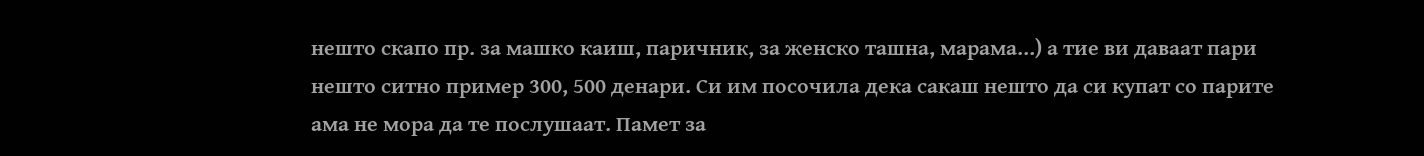нешто скапо пр. за машко каиш, паричник, за женско ташна, марама…) а тие ви даваат пари нешто ситно пример 300, 500 денари. Си им посочила дека сакаш нешто да си купат со парите ама не мора да те послушаат. Памет за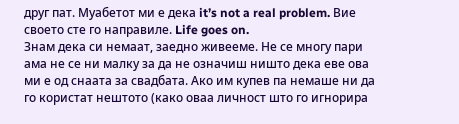друг пат. Муабетот ми е дека it’s not a real problem. Вие своето сте го направиле. Life goes on.
Знам дека си немаат, заедно живееме. Не се многу пари ама не се ни малку за да не означиш ништо дека еве ова ми е од снаата за свадбата. Ако им купев па немаше ни да го користат нештото (како оваа личност што го игнорира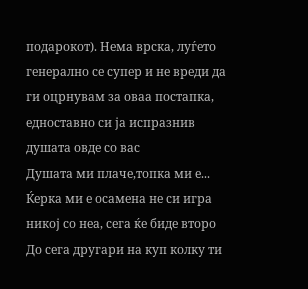подарокот). Нема врска, луѓето генерално се супер и не вреди да ги оцрнувам за оваа постапка, едноставно си ја испразнив душата овде со вас
Душата ми плаче,топка ми е... Ќерка ми е осамена не си игра никој со неа, сега ќе биде второ До сега другари на куп колку ти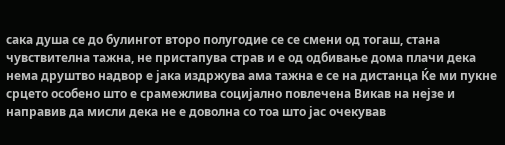сака душа се до булингот второ полугодие се се смени од тогаш, стана чувствителна тажна, не пристапува страв и е од одбивање дома плачи дека нема друштво надвор е јака издржува ама тажна е се на дистанца Ќе ми пукне срцето особено што е срамежлива социјално повлечена Викав на нејзе и направив да мисли дека не е доволна со тоа што јас очекував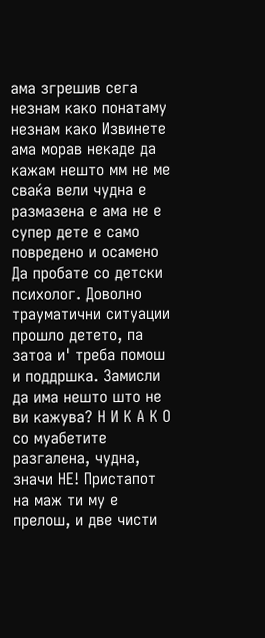ама згрешив сега незнам како понатаму незнам како Извинете ама морав некаде да кажам нешто мм не ме сваќа вели чудна е размазена е ама не е супер дете е само повредено и осамено
Да пробате со детски психолог. Доволно трауматични ситуации прошло детето, па затоа и' треба помош и поддршка. Замисли да има нешто што не ви кажува? Н И К А К О со муабетите разгалена, чудна, значи НЕ! Пристапот на маж ти му е прелош, и две чисти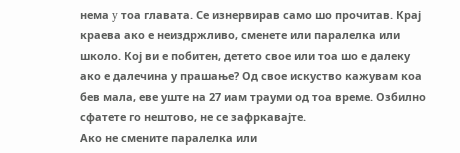нема y тоа главата. Се изнервирав само шо прочитав. Крај краева ако е неиздржливо, сменете или паралелка или школо. Кој ви е побитен, детето свое или тоа шо е далеку ако е далечина у прашање? Од свое искуство кажувам коа бев мала, еве уште на 27 иам трауми од тоа време. Озбилно сфатете го нештово, не се зафркавајте.
Ако не смените паралелка или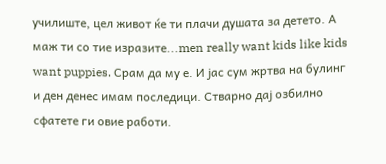училиште, цел живот ќе ти плачи душата за детето. А маж ти со тие изразите...men really want kids like kids want puppies. Срам да му е. И јас сум жртва на булинг и ден денес имам последици. Стварно дај озбилно сфатете ги овие работи.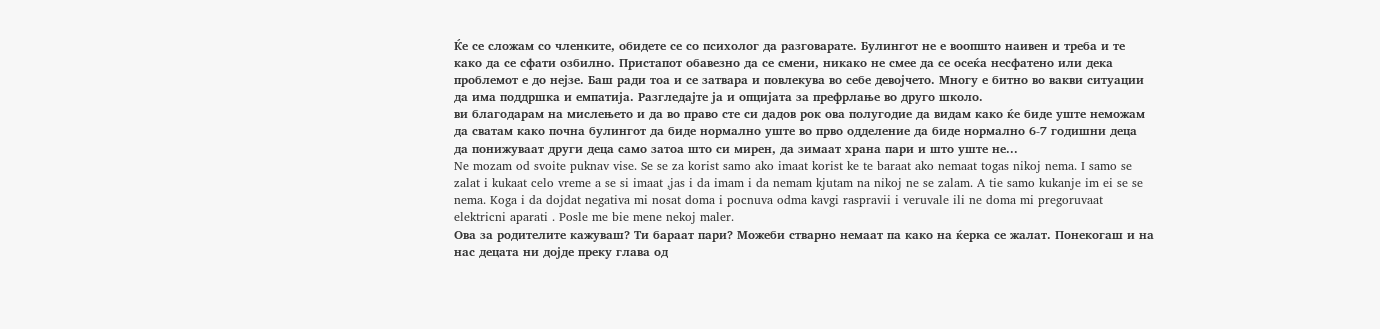Ќе се сложам со членките, обидете се со психолог да разговарате. Булингот не е воопшто наивен и треба и те како да се сфати озбилно. Пристапот обавезно да се смени, никако не смее да се осеќа несфатено или дека проблемот е до нејзе. Баш ради тоа и се затвара и повлекува во себе девојчето. Многу е битно во вакви ситуации да има поддршка и емпатија. Разгледајте ја и опцијата за префрлање во друго школо.
ви благодарам на мислењето и да во право сте си дадов рок ова полугодие да видам како ќе биде уште неможам да сватам како почна булингот да биде нормално уште во прво одделение да биде нормално 6-7 годишни деца да понижуваат други деца само затоа што си мирен, да зимаат храна пари и што уште не...
Ne mozam od svoite puknav vise. Se se za korist samo ako imaat korist ke te baraat ako nemaat togas nikoj nema. I samo se zalat i kukaat celo vreme a se si imaat ,jas i da imam i da nemam kjutam na nikoj ne se zalam. A tie samo kukanje im ei se se nema. Koga i da dojdat negativa mi nosat doma i pocnuva odma kavgi raspravii i veruvale ili ne doma mi pregoruvaat elektricni aparati . Posle me bie mene nekoj maler.
Ова за родителите кажуваш? Ти бараат пари? Можеби стварно немаат па како на ќерка се жалат. Понекогаш и на нас децата ни дојде преку глава од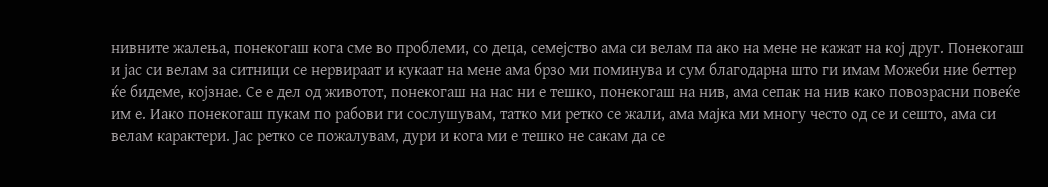нивните жалења, понекогаш кога сме во проблеми, со деца, семејство ама си велам па ако на мене не кажат на кој друг. Понекогаш и јас си велам за ситници се нервираат и кукаат на мене ама брзо ми поминува и сум благодарна што ги имам Можеби ние беттер ќе бидеме, којзнае. Се е дел од животот, понекогаш на нас ни е тешко, понекогаш на нив, ама сепак на нив како повозрасни повеќе им е. Иако понекогаш пукам по рабови ги сослушувам, татко ми ретко се жали, ама мајка ми многу често од се и сешто, ама си велам карактери. Јас ретко се пожалувам, дури и кога ми е тешко не сакам да се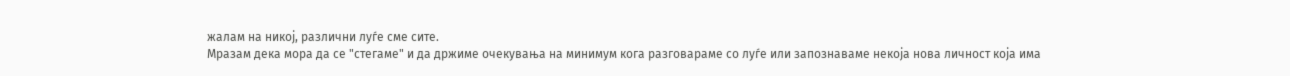жалам на никој, различни луѓе сме сите.
Мразам дека мора да се "стегаме" и да држиме очекувања на минимум кога разговараме со луѓе или запознаваме некоја нова личност која има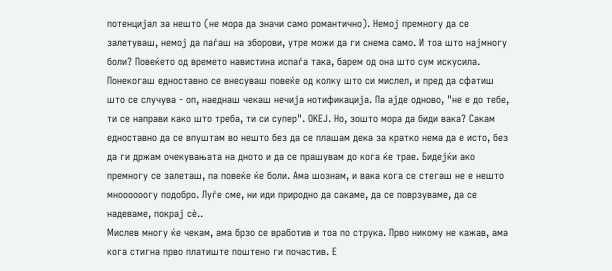потенцијал за нешто (не мора да значи само романтично). Немој премногу да се залетуваш, немој да паѓаш на зборови, утре можи да ги снема само. И тоа што најмногу боли? Повеќето од времето навистина испаѓа така, барем од она што сум искусила. Понекогаш едноставно се внесуваш повеќе од колку што си мислел, и пред да сфатиш што се случува - оп, наеднаш чекаш нечија нотификација. Па ајде одново, "не е до тебе, ти се направи како што треба, ти си супер". ОКЕЈ. Но, зошто мора да биди вака? Сакам едноставно да се впуштам во нешто без да се плашам дека за кратко нема да е исто, без да ги држам очекувањата на дното и да се прашувам до кога ќе трае. Бидејќи ако премногу се залеташ, па повеќе ќе боли. Ама шознам, и вака кога се стегаш не е нешто мноооооогу подобро. Луѓе сме, ни иди природно да сакаме, да се поврзуваме, да се надеваме, покрај сѐ..
Мислев многу ќе чекам, ама брзо се вработив и тоа по струка. Прво никому не кажав, ама кога стигна прво платиште поштено ги почастив. Е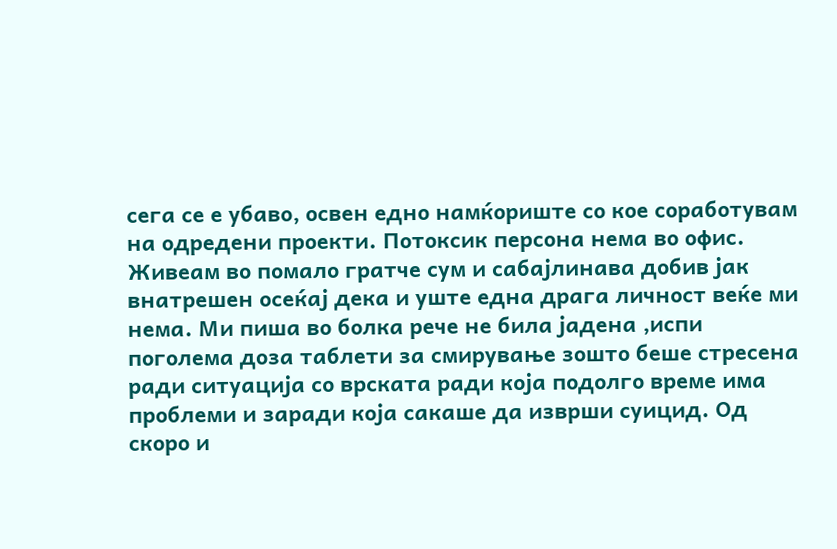сега се е убаво, освен едно намќориште со кое соработувам на одредени проекти. Потоксик персона нема во офис.
Живеам во помало гратче сум и сабајлинава добив јак внатрешен осеќај дека и уште една драга личност веќе ми нема. Ми пиша во болка рече не била јадена ,испи поголема доза таблети за смирување зошто беше стресена ради ситуација со врската ради која подолго време има проблеми и заради која сакаше да изврши суицид. Од скоро и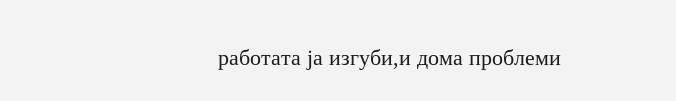работата ја изгуби,и дома проблеми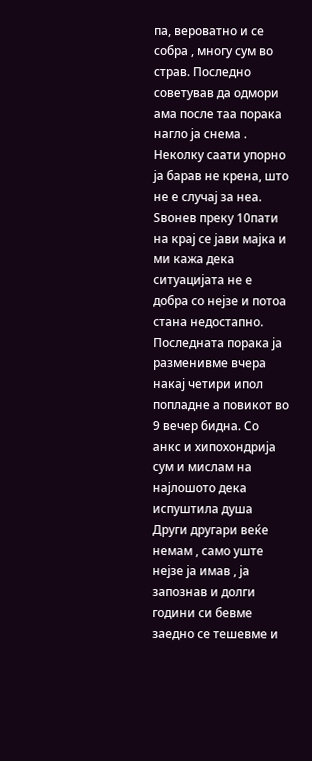па, вероватно и се собра , многу сум во страв. Последно советував да одмори ама после таа порака нагло ја снема . Неколку саати упорно ја барав не крена, што не е случај за неа. Ѕвонев преку 10пати на крај се јави мајка и ми кажа дека ситуацијата не е добра со нејзе и потоа стана недостапно. Последната порака ја разменивме вчера накај четири ипол попладне а повикот во 9 вечер бидна. Со анкс и хипохондрија сум и мислам на најлошото дека испуштила душа Други другари веќе немам , само уште нејзе ја имав , ја запознав и долги години си бевме заедно се тешевме и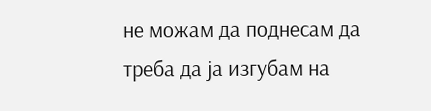не можам да поднесам да треба да ја изгубам на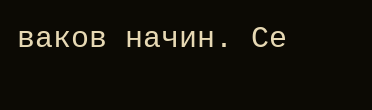ваков начин. Се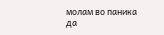молам во паника да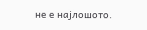не е најлошото.